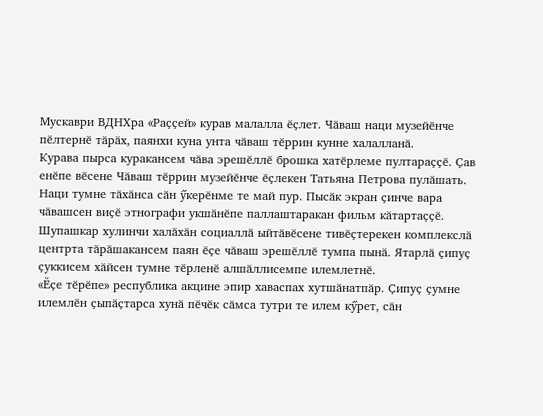Мускаври ВДНХра «Раҫҫей» курав малалла ӗҫлет. Чӑваш наци музейӗнче пӗлтернӗ тӑрӑх, паянхи куна унта чӑваш тӗррин кунне халалланӑ.
Курава пырса куракансем чӑва эрешӗллӗ брошка хатӗрлеме пултараҫҫӗ. Ҫав енӗпе вӗсене Чӑваш тӗррин музейӗнче ӗҫлекен Татьяна Петрова пулӑшать. Наци тумне тӑхӑнса сӑн ӳкерӗнме те май пур. Пысӑк экран ҫинче вара чӑвашсен виҫӗ этнографи укшӑнӗпе паллаштаракан фильм кӑтартаҫҫӗ.
Шупашкар хулинчи халӑхӑн социаллӑ ыйтӑвӗсене тивӗҫтерекен комплекслӑ центрта тӑрӑшакансем паян ӗҫе чӑваш эрешӗллӗ тумпа пынӑ. Ятарлӑ ҫипуҫ ҫуккисем хӑйсен тумне тӗрленӗ алшӑллисемпе илемлетнӗ.
«Ӗҫе тӗрӗпе» республика акцине эпир хаваспах хутшӑнатпӑр. Ҫипуҫ ҫумне илемлӗн ҫыпӑҫтарса хунӑ пӗчӗк сӑмса тутри те илем кӳрет, сӑн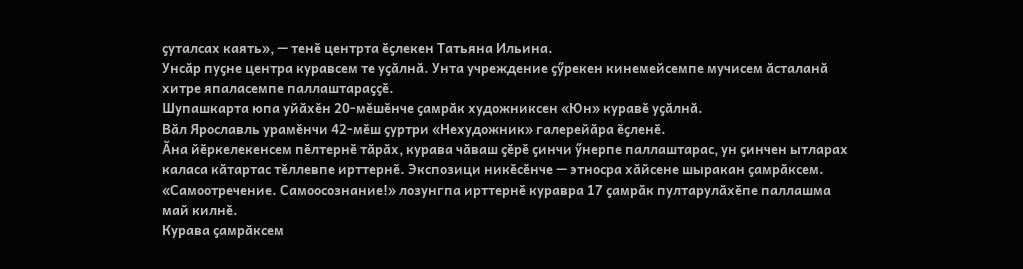ҫуталсах каять», — тенӗ центрта ӗҫлекен Татьяна Ильина.
Унсӑр пуҫне центра куравсем те уҫӑлнӑ. Унта учреждение ҫӳрекен кинемейсемпе мучисем ӑсталанӑ хитре япаласемпе паллаштараҫҫӗ.
Шупашкарта юпа уйӑхӗн 20-мӗшӗнче ҫамрӑк художниксен «Юн» куравӗ уҫӑлнӑ.
Вӑл Ярославль урамӗнчи 42-мӗш ҫуртри «Нехудожник» галерейӑра ӗҫленӗ.
Ӑна йӗркелекенсем пӗлтернӗ тӑрӑх, курава чӑваш ҫӗрӗ ҫинчи ӳнерпе паллаштарас, ун ҫинчен ытларах каласа кӑтартас тӗллевпе ирттернӗ. Экспозици никӗсӗнче — этносра хӑйсене шыракан ҫамрӑксем.
«Самоотречение. Самоосознание!» лозунгпа ирттернӗ куравра 17 ҫамрӑк пултарулӑхӗпе паллашма май килнӗ.
Курава ҫамрӑксем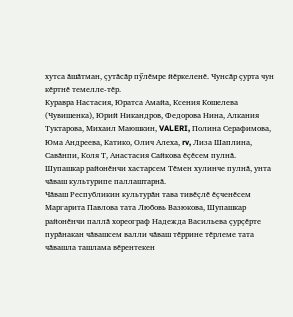хутса ӑшӑтман, ҫутӑсӑр пӳлӗмре йӗркеленӗ. Чунсӑр ҫурта чун кӗртнӗ темелле-тӗр.
Куравра Настасия, Юратса Амайа, Ксения Кошелева (Чувишенка), Юрий Никандров, Федорова Нина, Алкания Туктарова, Михаил Маюшкин, VALERI, Полина Серафимова, Юма Андреева, Катико, Олич Алеха, rv, Лиза Шаплина, Савӑнпи, Коля Т, Анастасия Сайкова ӗҫӗсем пулнӑ.
Шупашкар районӗнчи хастарсем Тӗмен хулинче пулнӑ, унта чӑваш культурипе паллаштарнӑ.
Чӑваш Республикин культурӑн тава тивӗҫлӗ ӗҫченӗсем Маргарита Павлова тата Любовь Вазюкова, Шупашкар районӗнчи паллӑ хореограф Надежда Васильева ҫурҫӗрте пурӑнакан чӑвашсем валли чӑваш тӗррине тӗрлеме тата чӑвашла ташлама вӗрентекен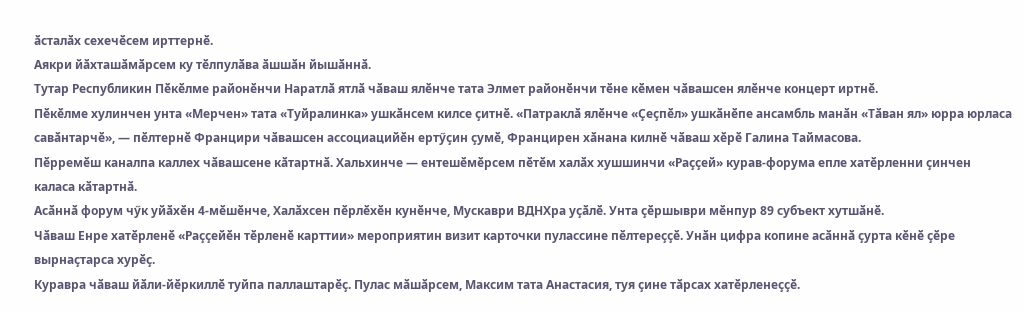ӑсталӑх сехечӗсем ирттернӗ.
Аякри йӑхташӑмӑрсем ку тӗлпулӑва ӑшшӑн йышӑннӑ.
Тутар Республикин Пӗкӗлме районӗнчи Наратлӑ ятлӑ чӑваш ялӗнче тата Элмет районӗнчи тӗне кӗмен чӑвашсен ялӗнче концерт иртнӗ.
Пӗкӗлме хулинчен унта «Мерчен» тата «Туйралинка» ушкӑнсем килсе ҫитнӗ. «Патраклӑ ялӗнче «Ҫеҫпӗл» ушкӑнӗпе ансамбль манӑн «Тӑван ял» юрра юрласа савӑнтарчӗ», — пӗлтернӗ Францири чӑвашсен ассоциацийӗн ертӳҫин ҫумӗ, Францирен хӑнана килнӗ чӑваш хӗрӗ Галина Таймасова.
Пӗрремӗш каналпа каллех чӑвашсене кӑтартнӑ. Хальхинче — ентешӗмӗрсем пӗтӗм халӑх хушшинчи «Раҫҫей» курав-форума епле хатӗрленни ҫинчен каласа кӑтартнӑ.
Асӑннӑ форум чӳк уйӑхӗн 4-мӗшӗнче, Халӑхсен пӗрлӗхӗн кунӗнче, Мускаври ВДНХра уҫӑлӗ. Унта ҫӗршыври мӗнпур 89 субъект хутшӑнӗ.
Чӑваш Енре хатӗрленӗ «Раҫҫейӗн тӗрленӗ карттии» мероприятин визит карточки пулассине пӗлтереҫҫӗ. Унӑн цифра копине асӑннӑ ҫурта кӗнӗ ҫӗре вырнаҫтарса хурӗҫ.
Куравра чӑваш йӑли-йӗркиллӗ туйпа паллаштарӗҫ. Пулас мӑшӑрсем, Максим тата Анастасия, туя ҫине тӑрсах хатӗрленеҫҫӗ.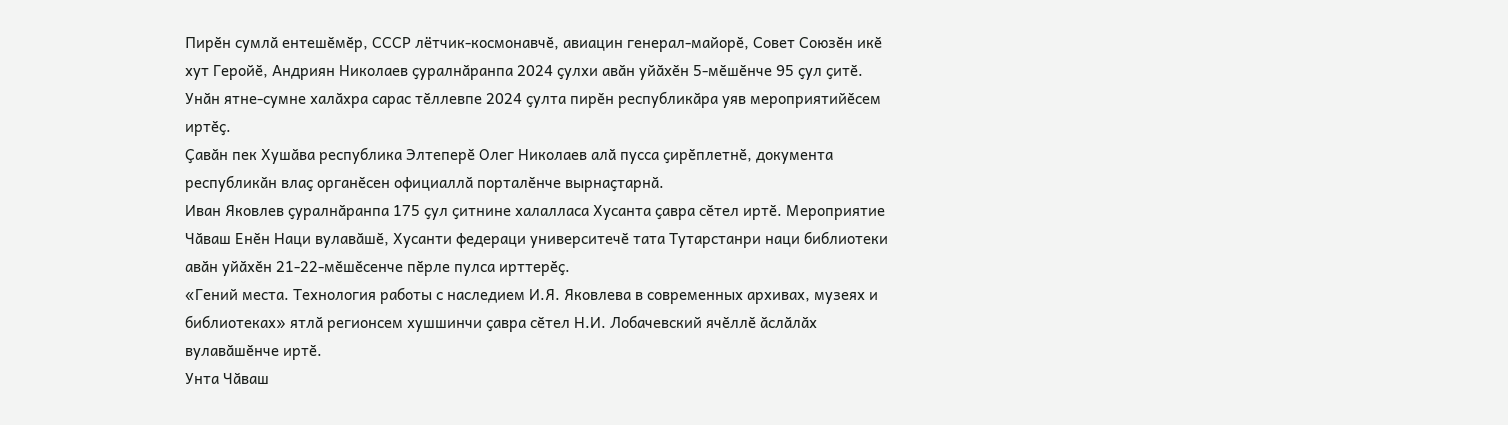Пирӗн сумлӑ ентешӗмӗр, СССР лётчик-космонавчӗ, авиацин генерал-майорӗ, Совет Союзӗн икӗ хут Геройӗ, Андриян Николаев ҫуралнӑранпа 2024 ҫулхи авӑн уйӑхӗн 5-мӗшӗнче 95 ҫул ҫитӗ.
Унӑн ятне-сумне халӑхра сарас тӗллевпе 2024 ҫулта пирӗн республикӑра уяв мероприятийӗсем иртӗҫ.
Ҫавӑн пек Хушӑва республика Элтеперӗ Олег Николаев алӑ пусса ҫирӗплетнӗ, документа республикӑн влаҫ органӗсен официаллӑ порталӗнче вырнаҫтарнӑ.
Иван Яковлев ҫуралнӑранпа 175 ҫул ҫитнине халалласа Хусанта ҫавра сӗтел иртӗ. Мероприятие Чӑваш Енӗн Наци вулавӑшӗ, Хусанти федераци университечӗ тата Тутарстанри наци библиотеки авӑн уйӑхӗн 21-22-мӗшӗсенче пӗрле пулса ирттерӗҫ.
«Гений места. Технология работы с наследием И.Я. Яковлева в современных архивах, музеях и библиотеках» ятлӑ регионсем хушшинчи ҫавра сӗтел Н.И. Лобачевский ячӗллӗ ӑслӑлӑх вулавӑшӗнче иртӗ.
Унта Чӑваш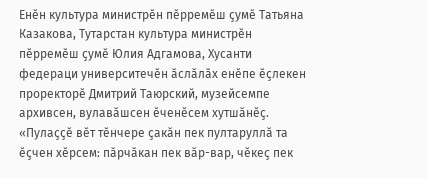Енӗн культура министрӗн пӗрремӗш ҫумӗ Татьяна Казакова, Тутарстан культура министрӗн пӗрремӗш ҫумӗ Юлия Адгамова, Хусанти федераци университечӗн ӑслӑлӑх енӗпе ӗҫлекен проректорӗ Дмитрий Таюрский, музейсемпе архивсен, вулавӑшсен ӗченӗсем хутшӑнӗҫ.
«Пулаҫҫӗ вӗт тӗнчере ҫакӑн пек пултаруллӑ та ӗҫчен хӗрсем: пӑрчӑкан пек вӑр-вар, чӗкеҫ пек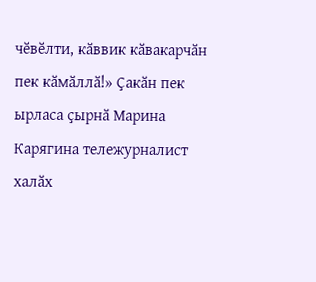чӗвӗлти, кӑввик кӑвакарчӑн пек кӑмӑллӑ!» Ҫакӑн пек ырласа ҫырнӑ Марина Карягина тележурналист халӑх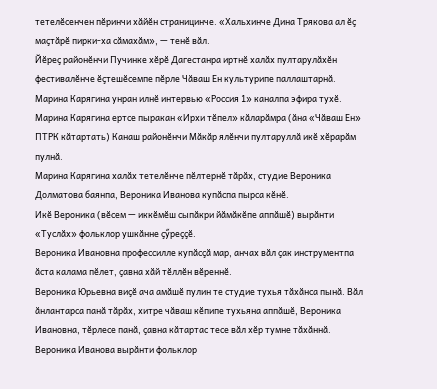тетелӗсенчен пӗринчи хӑйӗн страницинче. «Хальхинче Дина Трякова ал ӗҫ маҫтӑрӗ пирки-ха сӑмахӑм», — тенӗ вӑл.
Йӗреҫ районӗнчи Пучинке хӗрӗ Дагестанра иртнӗ халӑх пултарулӑхӗн фестивалӗнче ӗҫтешӗсемпе пӗрле Чӑваш Ен культурипе паллаштарнӑ. Марина Карягина унран илнӗ интервью «Россия 1» каналпа эфира тухӗ.
Марина Карягина ертсе пыракан «Ирхи тӗпел» кӑларӑмра (ӑна «Чӑваш Ен» ПТРК кӑтартать) Канаш районӗнчи Мӑкӑр ялӗнчи пултаруллӑ икӗ хӗрарӑм пулнӑ.
Марина Карягина халӑх тетелӗнче пӗлтернӗ тӑрӑх, студие Вероника Долматова баянпа, Вероника Иванова купӑспа пырса кӗнӗ.
Икӗ Вероника (вӗсем — иккӗмӗш сыпӑкри йӑмӑкӗпе аппӑшӗ) вырӑнти «Туслӑх» фольклор ушкӑнне ҫӳреҫҫӗ.
Вероника Ивановна профессилле купӑсҫӑ мар, анчах вӑл ҫак инструментпа ӑста калама пӗлет, ҫавна хӑй тӗллӗн вӗреннӗ.
Вероника Юрьевна виҫӗ ача амӑшӗ пулин те студие тухья тӑхӑнса пынӑ. Вӑл ӑнлантарса панӑ тӑрӑх, хитре чӑваш кӗпипе тухьяна аппӑшӗ, Вероника Ивановна, тӗрлесе панӑ, ҫавна кӑтартас тесе вӑл хӗр тумне тӑхӑннӑ.
Вероника Иванова вырӑнти фольклор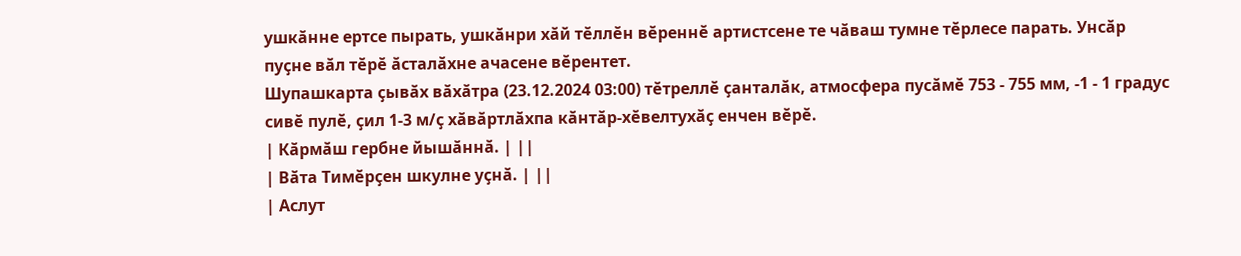ушкӑнне ертсе пырать, ушкӑнри хӑй тӗллӗн вӗреннӗ артистсене те чӑваш тумне тӗрлесе парать. Унсӑр пуҫне вӑл тӗрӗ ӑсталӑхне ачасене вӗрентет.
Шупашкарта ҫывӑх вӑхӑтра (23.12.2024 03:00) тӗтреллӗ ҫанталӑк, атмосфера пусӑмӗ 753 - 755 мм, -1 - 1 градус сивӗ пулӗ, ҫил 1-3 м/ҫ хӑвӑртлӑхпа кӑнтӑр-хӗвелтухӑҫ енчен вӗрӗ.
| Кӑрмӑш гербне йышӑннӑ. | ||
| Вӑта Тимӗрҫен шкулне уҫнӑ. | ||
| Аслут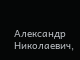Александр Николаевич,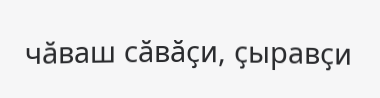чӑваш сӑвӑҫи, ҫыравҫи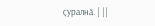ҫуралнӑ. | ||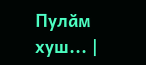Пулӑм хуш... |